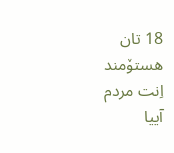18 تان هستۆمند اِنت مردم آییا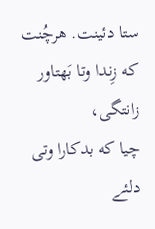ستا دئینت. هرچُنت که زِندا وتا بَهتاور زانتگی،
چیا که بدکارا وتی دلئے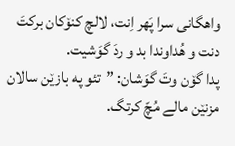واهگانی سرا پَهر اِنت، لالچ کنۆکان برکتَ دنت و هُداوندا بد و ردَ گوَشیت.
پدا گۆن وتَ گوَشان: ”تئو په بازێن سالان مزنێن مالے مُچّ کرتگ.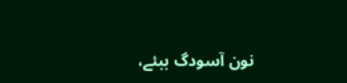نون آسودگ ببئے،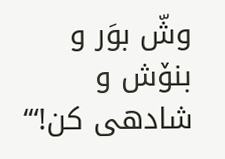وشّ بوَر و بنۆش و شادهی کن!“‘